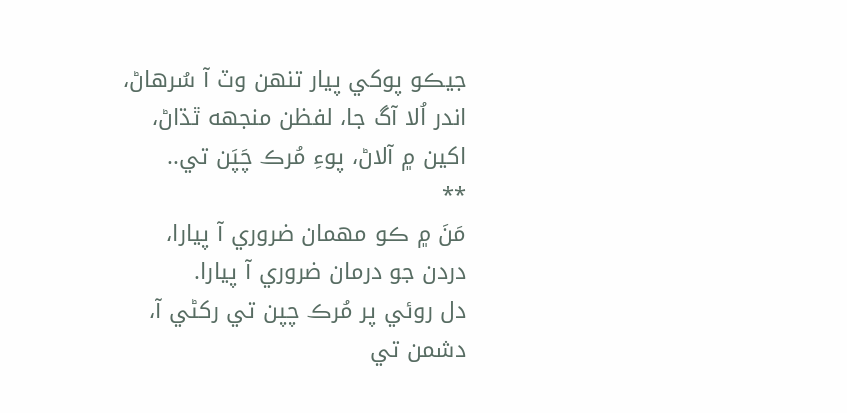جيڪو پوکي پيار تنهن وٽ آ سُرهاڻ،
اندر اُلا آگ جا، لفظن منجھه ٿڌاڻ،
اکين ۾ آلاڻ، پوءِ مُرڪ چَپَن تي..
**
مَنَ ۾ ڪو مهمان ضروري آ پيارا،
دردن جو درمان ضروري آ پيارا.
دل روئي پر مُرڪ چپن تي رکڻي آ،
دشمن تي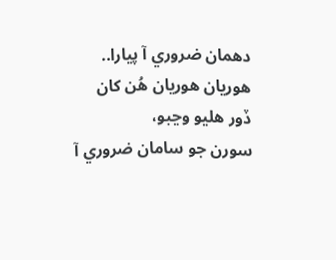دهمان ضروري آ پيارا..
هوريان هوريان هُن کان ڏور هليو وڃبو،
سورن جو سامان ضروري آ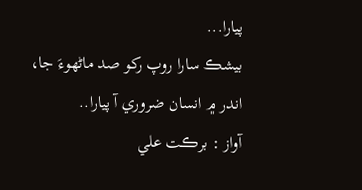پيارا...
بيشڪ سارا روپ رکو صد ماڻهوءَ جا،
اندر ۾ انسان ضروري آ پيارا..
آواز : برڪت علي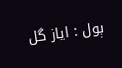ٻول : اياز گل